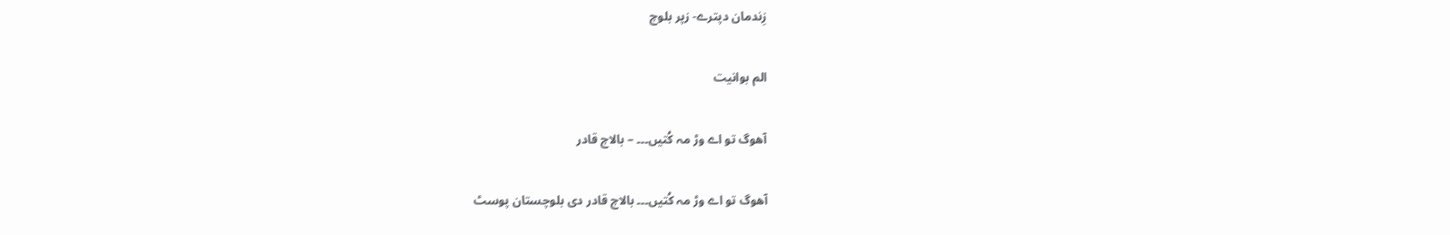زِندمان دپترے- زپر بلوچ

الم بوانیت

آھوگ تو اے وڑ مہ کُتیں۔۔۔ – بالاچ قادر

آھوگ تو اے وڑ مہ کُتیں۔۔۔ بالاچ قادر دی بلوچستان پوسٹ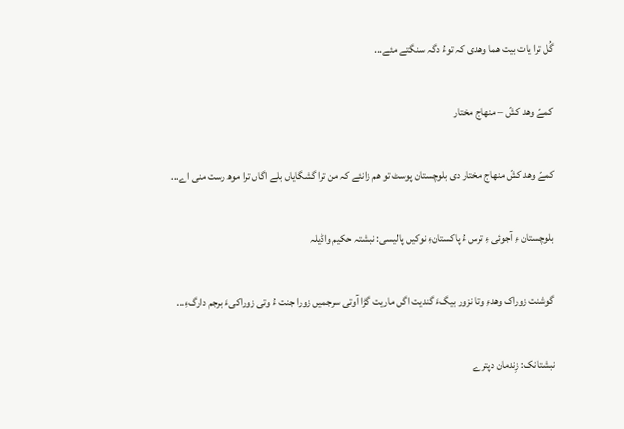گُل ترا یات بیت ھما وھدی کہ توءُ دگہ سنگتے مئے...

کمےّ وھد کشّ – منھاج مختار

کمےّ وھد کشّ منھاج مختار دی بلوچستان پوسٹ تو ھم زانئے کہ من ترا گشگایاں بلے اگاں ترا موھ رست منی اے...

بلوچستان ءِ آجوئی ءِ ترس ءُ پاکستانءِ نوکیں پالیسی: نبشتہ حکیم واڈیلہ

گوشنت زوراک وھدءِ وتا نزور بیگءَ گندیت اگں ماریت گڑا آوتی سرجمیں زورا جنت ءُ وتی زوراکیءَ برجم دارگءِ...

نبشتانک: زِندمان دپترے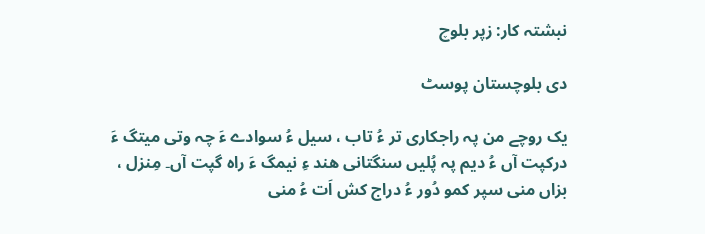نبشتہ کار: زپر بلوچ

دی بلوچستان پوسٹ

یک روچے من پہ راجکاری تر ءُ تاب ، سیل ءُ سوادے ءَ چہ وتی میتگ ءَ درکپت آں ءُ دیم پہ پُلیں سنگتانی ھند ءِ نیمگ ءَ راہ گپت آں۔ مِنزل ، بزاں منی سپر کمو دُور ءُ دراج کش اَت ءُ منی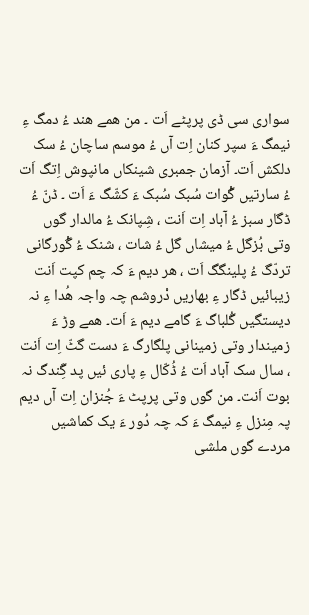سواری سی ڈی پرپٹے اَت ۔ من ھمے ھند ءُ دمگ ءِ نیمگ ءَ سپر کنان اِت آں ءُ موسم ساچان ءُ سک دلکش اَت۔ آزمان جمبری شینکاں مانپوش اِتگ اَت ءُ سارتیں گْوات سُبک سُبک ءَ کشّگ ءَ اَت ۔ ڈنّ ءُ ڈگار سبز ءُ آباد اِت اَنت ، شِپانک ءُ مالدار گوں وتی بُزگل ءُ میشاں گل ءُ شات ، شنک ءُ گْورگانی تردّگ ءُ پلینگگ اَت ، ھر دیم ءَ کہ چم کپت اَنت زیبائیں ڈگار ءِ بھاریں دْروشم چہ واجہ ھُدا ءِ نہ دیستگیں گُلباگ ءَ گامے دیم ءَ اَت۔ ھمے وڑ ءَ زمیندار وتی زمینانی پلگارگ ءَ دست گٹّ اِت اَنت ، سال سک آباد اَت ءُ ڈُکّال ءِ پاری ئیں پد گَِندگ نہ بوت اَنت۔ من گوں وتی پرپٹ ءَ جُنزان اِت آں دیم پہ مِنزل ءِ نیمگ ءَ کہ چہ دُور ءَ یک کماشیں مردے گوں ملشی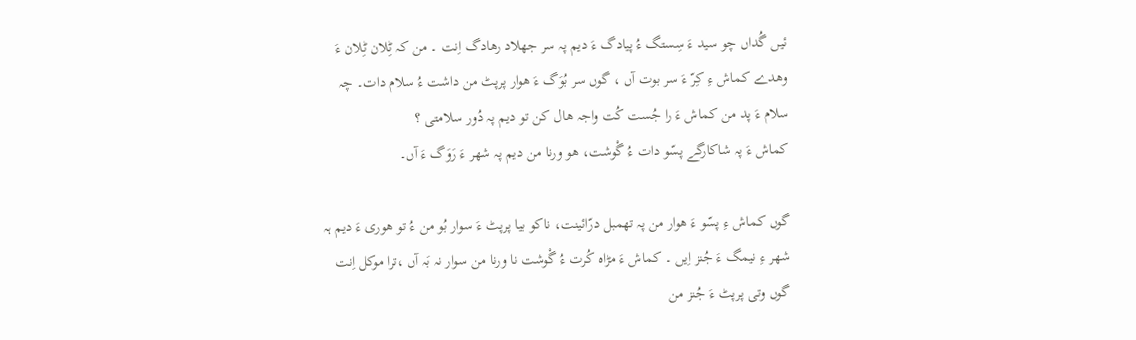ئیں گُداں چو سید ءَ سِستگ ءُ پیادگ ءَ دیم پہ سر جھلاد رھادگ اِنت ۔ من کہ ٹِلان ٹِلان ءَ وھدے کماش ءِ کِرّ ءَ سر بوت آں ، گوں سر بُوَگ ءَ ھوار پرپٹ من داشت ءُ سلام دات۔ چہ سلام ءَ پد من کماش ءَ را جُست کُت واجہ ھال کن تو دیم پہ دُور سلامتی ؟
کماش ءَ پہ شاکارگے پسّو دات ءُ گْوشت، ھو ورنا من دیم پہ شھر ءَ رَوَگ ءَ آں۔

گوں کماش ءِ پسّو ءَ ھوار من پہ تھمبل درّائینت، ناکو بیا پرپٹ ءَ سوار بُو من ءُ تو ھوری ءَ دیم ہہ شھر ءِ نیمگ ءَ جُنز اِیں ۔ کماش ءَ مڑاہ کُرت ءُ گْوشت نا ورنا من سوار نہ بَہ آں ،ترا موکل اِنت گوں وتی پرپٹ ءَ جُنز من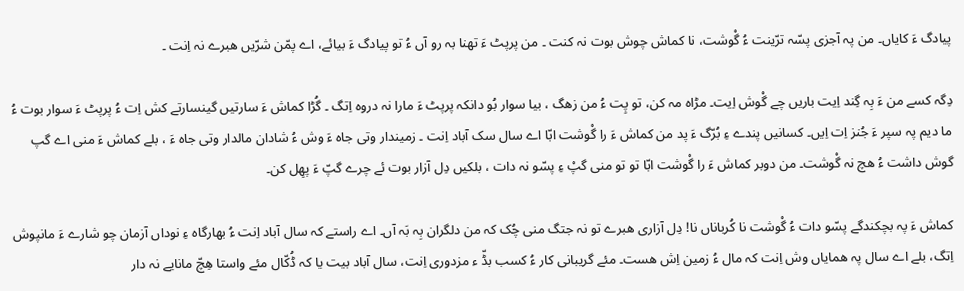پیادگ ءَ کایاں۔ من پہ آجزی پسّہ ترّینت ءُ گْوشت، نا کماش چوش بوت نہ کنت ۔ من پرپٹ ءَ تھنا بہ رو آں ءُ تو پیادگ ءَ بیائے، اے پمّن شرّیں ھبرے نہ اِنت ۔

دِگہ کسے من ءَ بِہ گِند اِیت باریں چے گْوش اِیت۔ مڑاہ مہ کن، تو پِت ءُ من زھگ ، بیا سوار بُو دانکہ پرپٹ ءَ مارا نہ دروہ اِتگ ۔ گُڑا کماش ءَ سارتیں گینسارتے کش اِت ءُ پرپٹ ءَ سوار بوت ءُ ما دیم پہ سپر ءَ جُنز اِت اِیں۔ کسانیں پندے ءِ بُرّگ ءَ پد من کماش ءَ را گْوشت ابّا اے سال سک آباد اِنت ۔ زمیندار وتی جاہ ءَ وش ءُ شادان مالدار وتی جاہ ءَ ، بلے کماش ءَ منی اے گپ گوش داشت ءُ ھچ نہ گْوشت۔ من دوبر کماش ءَ را گْوشت ابّا تو تو منی گپْ ءِ پسّو نہ دات ، بلکیں دِل آزار بوت ئے چرے گپّ ءَ پھِل کن۔

کماش ءَ پہ بچکندگے پسّو دات ءُ گْوشت نا کُرباناں نا! دِل آزاری ھبرے تو نہ جتگ منی چُک کہ من دلگران بِہ بَہ آں۔ اے راستے کہ سال آباد اِنت ءُ بھارگاہ ءِ نوداں آزمان چو شارے ءَ مانپوش اِتگ، بلے اے سال پہ ھمایاں وش اِنت کہ مال ءُ زمین اِش ھست۔ مئے گریبانی کار ءُ کسب بڈّ ء مزدوری اِنت، سال آباد بیت یا کہ ڈُکّال مئے واستا ھِچّ مانایے نہ دار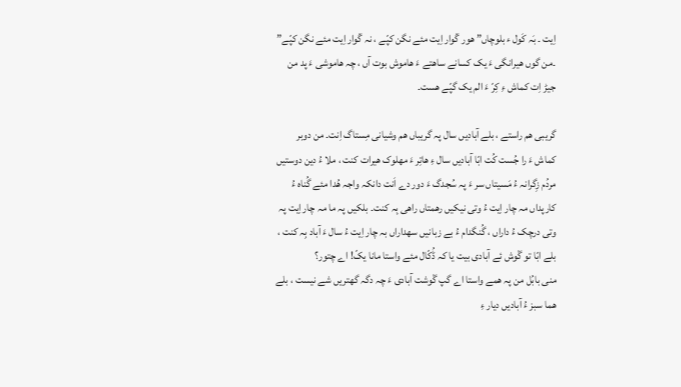اِیت ۔ بَہ کَول ء بلوچاں” ھور گْوار اِیت مئے نگن کپّے ، نہ گْوار اِیت مئے نگن کپّے” ۔من گوں ھیرانگی ءَ یک کسانے ساھتے ءَ ھاموش بوت آں ، چہ ھاموشی ءَ پد من جیڑ اِت کماش ءِ کِرّ ءَ الم یک گپّے ھست۔

گریبی ھم راستے ، بلے آبادیں سال پہ گریباں ھم وشیانی مِستاگ اِنت۔ من دوبر کماش ءَ را جُست کُت ابّا آبادیں سال ءِ ھاتِر ءَ مھلوک ھیرات کنت ، ملا ءُ دین دوستیں مردُم زِگرانہ ءُ مَسیتاں سر ءَ پہ سُجدگ ءَ دور دے اَنت دانکہ واجہ ھُدا مئے گُناہ ءُ کارپداں مہ چار اِیت ءُ وتی نیکیں رھمتاں راھی بِہ کنت۔ بلکیں پہ ما مہ چار اِیت پہ وتی درچک ءُ داراں ، گُنگدام ءُ بے زبانیں سھداراں بہ چار اِیت ءُ سال ءَ آباد بِہ کنت ، بلے ابّا تو گْوش ئے آبادی بیت یا کہ ڈُکّال مئے واستا مانا یکّ! اے چتور؟
منی بابُل من پہ ھمے واستا اے گپ گْوشت آبادی ءَ چہ دگہ گھتریں شے نیست ، بلے ھما سبز ءُ آبادیں دیار ءِ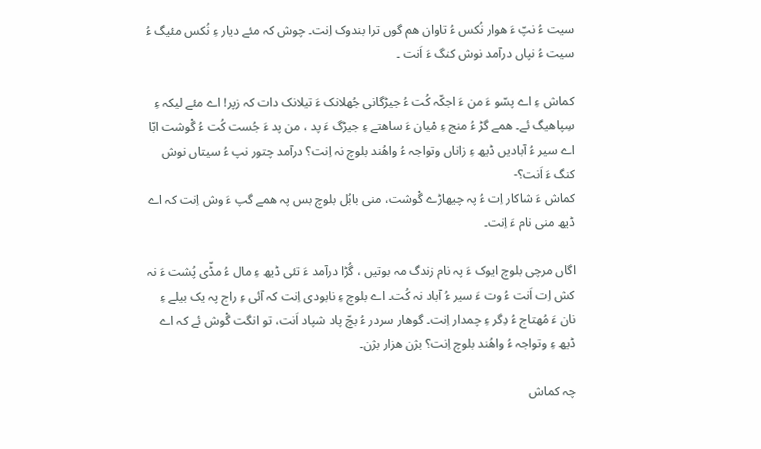سیت ءُ نپّ ءَ ھوار نُکس ءُ تاوان ھم گوں ترا بندوک اِنت۔ چوش کہ مئے دیار ءِ نُکس مئیگ ءُ سیت ءُ نپاں درآمد نوش کنگ ءَ اَنت ۔

کماش ءِ اے پسّو ءَ من ءَ اجکّہ کُت ءُ جیڑگانی جُھلانک ءَ تیلانک دات کہ زپر! اے مئے لیکہ ءِ سِپاھیگ ئے۔ ھمے گڑ ءُ منج ءِ مْیان ءَ ساھتے ءِ جیڑگ ءَ پد ، من پد ءَ جُست کُت ءُ گْوشت ابّا اے سیر ءُ آبادیں ڈیھ ءِ زاناں وتواجہ ءُ واھُند بلوچ نہ اِنت؟ درآمد چتور نپ ءُ سیتاں نوش کنگ ءَ اَنت؟-
کماش ءَ شاکار اِت ءُ پہ چیھاڑے گْوشت، منی بابُل بلوچ بس پہ ھمے گپ ءَ وش اِنت کہ اے ڈیھ منی نام ءَ اِنت۔

اگاں مرچی بلوچ ایوک ءَ پہ نام زندگ مہ بوتیں ، گُڑا درآمد ءَ تئی ڈیھ ءِ مال ءُ مڈّی پُشت ءَ نہ کش اِت اَنت ءُ وت ءَ سیر ءُ آباد نہ کُت۔ اے بلوچ ءِ نابودی اِنت کہ آئی ءِ راج پہ یک بیلے ءِ نان ءَ مُھتاج ءُ دِگر ءِ چمدار اِنت۔ گوھار سردر ءُ بچّ پاد شپاد اَنت، تو انگت گْوش ئے کہ اے ڈیھ ءِ وتواجہ ءُ واھُند بلوچ اِنت؟ بژن ھزار بژن۔

چہ کماش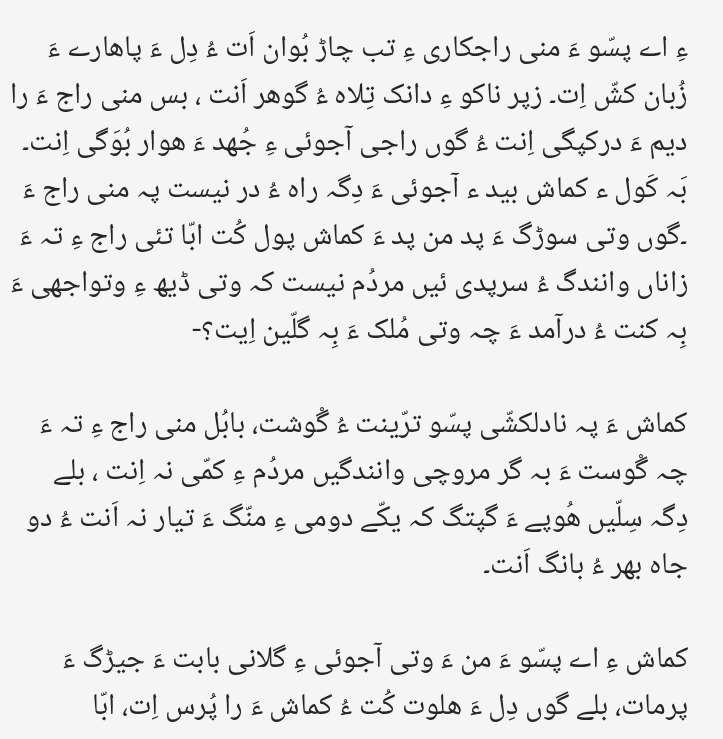ءِ اے پسّو ءَ منی راجکاری ءِ تب چاڑ بُوان اَت ءُ دِل ءَ پاھارے ءَ زُبان کشّ اِت۔ زپر ناکو ءِ دانک تِلاہ ءُ گوھر اَنت ، بس منی راج ءَ را دیم ءَ درکپگی اِنت ءُ گوں راجی آجوئی ءِ جُھد ءَ ھوار بُوَگی اِنت۔ بَہ کَول ء کماش بید ء آجوئی ءَ دِگہ راہ ءُ در نیست پہ منی راج ءَ ۔گوں وتی سوڑگ ءَ پد من پد ءَ کماش پول کُت ابّا تئی راج ءِ تہ ءَ زاناں وانندگ ءُ سرپدی ئیں مردُم نیست کہ وتی ڈیھ ءِ وتواجھی ءَ بِہ کنت ءُ درآمد ءَ چہ وتی مُلک ءَ بِہ گلّین اِیت؟-

کماش ءَ پہ نادلکشّی پسّو ترّینت ءُ گْوشت، بابُل منی راج ءِ تہ ءَ چہ گْوست ءَ بہ گر مروچی وانندگیں مردُم ءِ کمّی نہ اِنت ، بلے دِگہ سِلّیں ھُوپے ءَ گپتگ کہ یکّے دومی ءِ منّگ ءَ تیار نہ اَنت ءُ دو جاہ بھر ءُ بانگ اَنت۔

کماش ءِ اے پسّو ءَ من ءَ وتی آجوئی ءِ گلانی بابت ءَ جیڑگ ءَ پرمات، بلے گوں دِل ءَ ھلوت کُت ءُ کماش ءَ را پُرس اِت، ابّا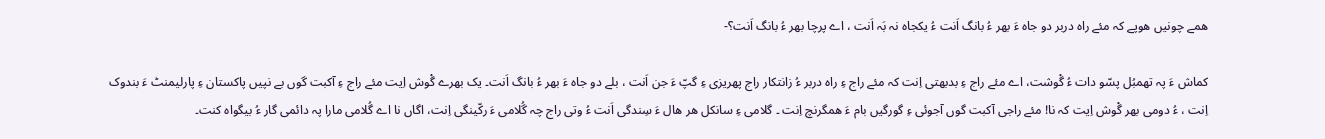ھمے چونیں ھوپے کہ مئے راہ دربر دو جاہ ءَ بھر ءُ بانگ اَنت ءُ یکجاہ نہ بَہ اَنت ، اے پرچا بھر ءُ بانگ اَنت؟-

کماش ءَ پہ تھمبُل پسّو دات ءُ گْوشت، اے مئے راج ءِ بدبھتی اِنت کہ مئے راج ءِ راہ دربر ءُ زانتکار راج پھریزی ءِ گپّ ءَ جن اَنت ، بلے دو جاہ ءَ بھر ءُ بانگ اَنت۔ یک بھرے گْوش اِیت مئے راج ءِ آکبت گوں بے نپیں پاکستان ءِ پارلیمنٹ ءَ بندوک اِنت ، ءُ دومی بھر گْوش اِیت کہ نا! مئے راجی آکبت گوں آجوئی ءِ گورگیں بام ءَ ھمگرنچ اِنت ۔ گلامی ءِ سانکل ھر ھال ءَ سِندگی اَنت ءُ وتی راج چہ گُلامی ءَ رکّینگی اِنت، اگاں نا اے گُلامی مارا پہ دائمی گار ءُ بیگواہ کنت۔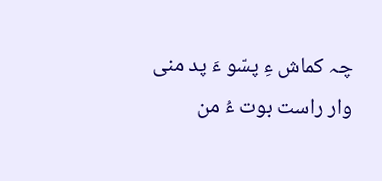چہ کماش ءِ پسّو ءَ پد منی وار راست بوت ءُ من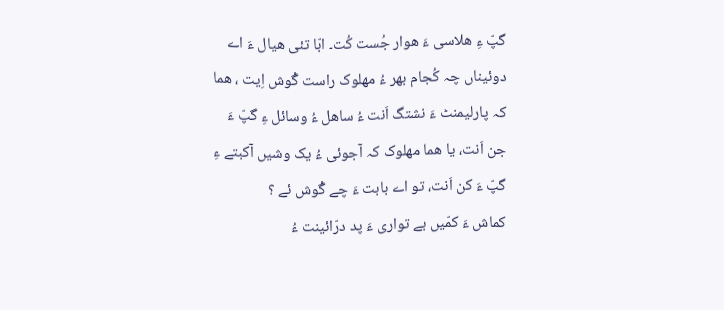گپّ ءِ ھلاسی ءَ ھوار جُست کُت۔ ابّا تئی ھیال ءَ اے دوئیناں چہ کُجام بھر ءُ مھلوک راست گْوش اِیت ، ھما کہ پارلیمنٹ ءَ نشتگ اَنت ءُ ساھل ءُ وسائل ءِ گپّ ءَ جن اَنت، یا ھما مھلوک کہ آجوئی ءُ یک وشیں آکبتے ءِ گپّ ءَ کن اَنت، تو اے بابت ءَ چے گْوش ئے ؟
کماش ءَ کمّیں بے تواری ءَ پد درّائینت ءُ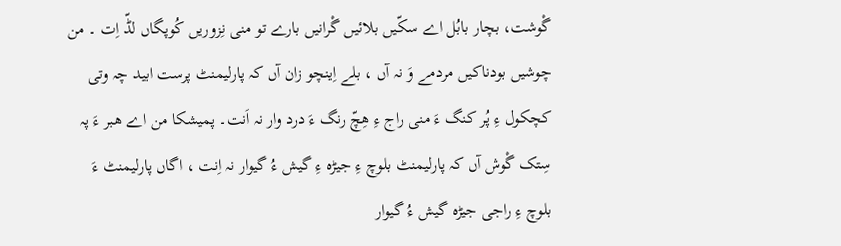گْوشت، بچار بابُل اے سکّیں بلائیں گْرانیں بارے تو منی نِزوریں کُوپگاں لڈّ اِت ۔ من چوشیں بودناکیں مردمے وَ نہ آں ، بلے اِینچو زان آں کہ پارلیمنٹ پرست ابید چہ وتی کچکول ءِ پُر کنگ ءَ منی راج ءِ ھِچّ رنگ ءَ درد وار نہ اَنت۔ پمیشکا من اے ھبر ءَ پہ سِتک گْوش آں کہ پارلیمنٹ بلوچ ءِ جیڑہ ءِ گیش ءُ گیوار نہ اِنت ، اگاں پارلیمنٹ ءَ بلوچ ءِ راجی جیڑہ گیش ءُ گیوار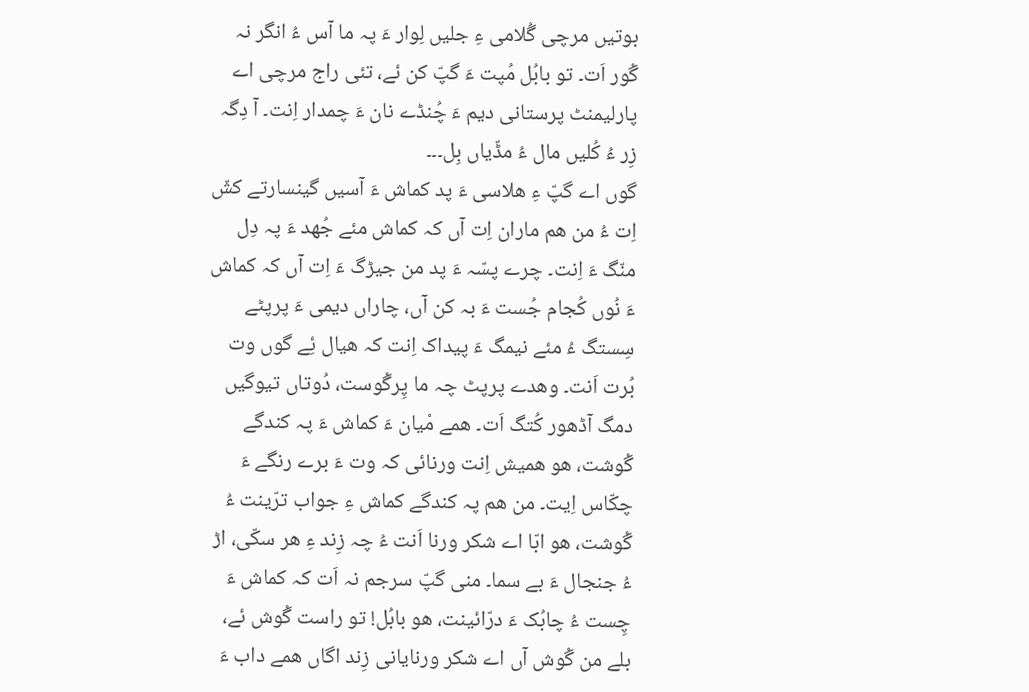بوتیں مرچی گُلامی ءِ جلیں لِوار ءَ پہ ما آس ءُ انگر نہ گْور اَت۔ تو بابُل مُپت ءَ گپّ کن ئے، تئی راج مرچی اے پارلیمنٹ پرستانی دیم ءَ چُنڈے نان ءَ چمدار اِنت۔ آ دِگہ زِر ءُ کُلیں مال ءُ مڈّیاں بِل۔۔۔
گوں اے گپّ ءِ ھلاسی ءَ پد کماش ءَ آسیں گینسارتے کشّ اِت ءُ من ھم ماران اِت آں کہ کماش مئے جُھد ءَ پہ دِل منّگ ءَ اِنت۔ چرے پسّہ ءَ پد من جیڑگ ءَ اِت آں کہ کماش ءَ نُوں کُجام جُست ءَ بہ کن آں، چاراں دیمی ءَ پرپٹے سِستگ ءُ مئے نیمگ ءَ پیداک اِنت کہ ھیال ئِے گوں وت بُرت اَنت۔ وھدے پرپٹ چہ ما پِرگْوست، دُوتاں تیوگیں دمگ آڈھور کُتگ اَت۔ ھمے مْیان ءَ کماش ءَ پہ کندگے گْوشت، ھو ھمیش اِنت ورنائی کہ وت ءَ برے رنگے ءَ چکّاس اِیت۔ من ھم پہ کندگے کماش ءِ جواب ترّینت ءُ گْوشت، ھو ابّا اے شکر ورنا اَنت ءُ چہ زِند ءِ ھر سکّی، اڑ ءُ جنجال ءَ بے سما۔ منی گپّ سرجم نہ اَت کہ کماش ءَ چِست ءُ چابُک ءَ درّائینت، ھو بابُل! تو راست گْوش ئے، بلے من گْوش آں اے شکر ورنایانی زِند اگاں ھمے داب ءَ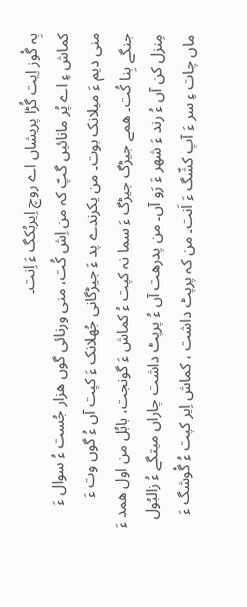بِہ گْوز اِیت گُڑا پریشاں اے روچ اِیربُکگ ءَ اِنت۔
کماش ءِ اے پُر مانائیں گپّ کہ من اِش کُت، منی ورنائی گوں ھزار جُست ءُ سوال ءَ منی دیم ءَ میلانک بوت۔ من یکرندے پد ءَ جیڑگانی جُھلانک ءَ کپت آں ءُ گوں وت ءَ جنگے بِنا کُت۔ ھمے جیڑگ جیڑگ ءَ سما نہ کپت ءُ کماش ءَ گونجت، بابُل من اول ھمد ءَ مِنزل کن آں ءُ رند ءَ شھر ءَ رَو آں۔ من پدرھت آں ءُ پرپٹ داشت چاراں میتگے ءُ زالبُول ماں چات ءِ سر ءَ آپ کشّگ ءَ اَنت۔ من کہ پرپٹ داشت ، کماش اِیر کپت ءُ گْوشگ ءَ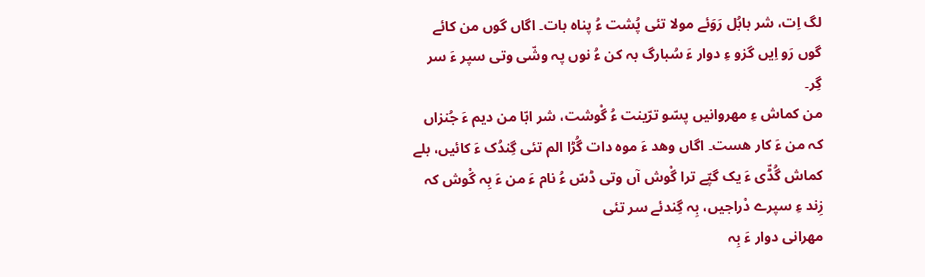لگ اِت، شر بابُل رَوَئے مولا تئی پُشت ءُ پناہ بات۔ اگاں گوں من کائے گوں رَو اِیں گزو ءِ دوار ءَ سُبارگ بہ کن ءُ نوں پہ وشّی وتی سپر ءَ سر گِر۔
من کماش ءِ مھروانیں پسّو ترّینت ءُ گْوشت، شر ابّا من دیم ءَ جُنزاں کہ من ءَ کار ھست۔ اگاں وھد ءَ موہ دات گُڑا الم تئی گِندُک ءَ کائیں، بلے کماش گُڈّی ءَ یک گپّے ترا گْوش آں وتی ڈسّ ءُ نام ءَ من ءَ بِہ گْوش کہ زِند ءِ سپرے دْراجیں، بِہ گِندئے سر تئی
مھرانی دوار ءَ بِہ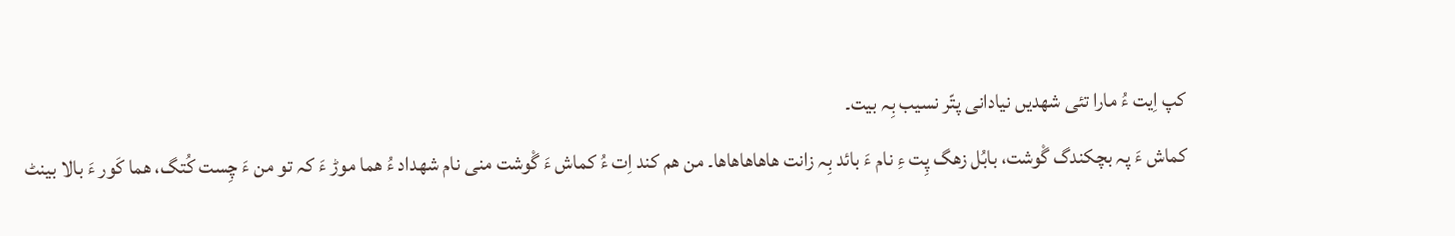کپ اِیت ءُ مارا تئی شھدیں نیادانی پتّر نسیب بِہ بیت۔
کماش ءَ پہ بچکندگ گْوشت، بابُل زھگ پِت ءِ نام ءَ بائد بِہ زانت ھاھاھاھاھا۔ من ھم کند اِت ءُ کماش ءَ گْوشت منی نام شھداد ءُ ھما موڑ ءَ کہ تو من ءَ چِست کُتگ، ھما کَور ءَ بالا بینٹ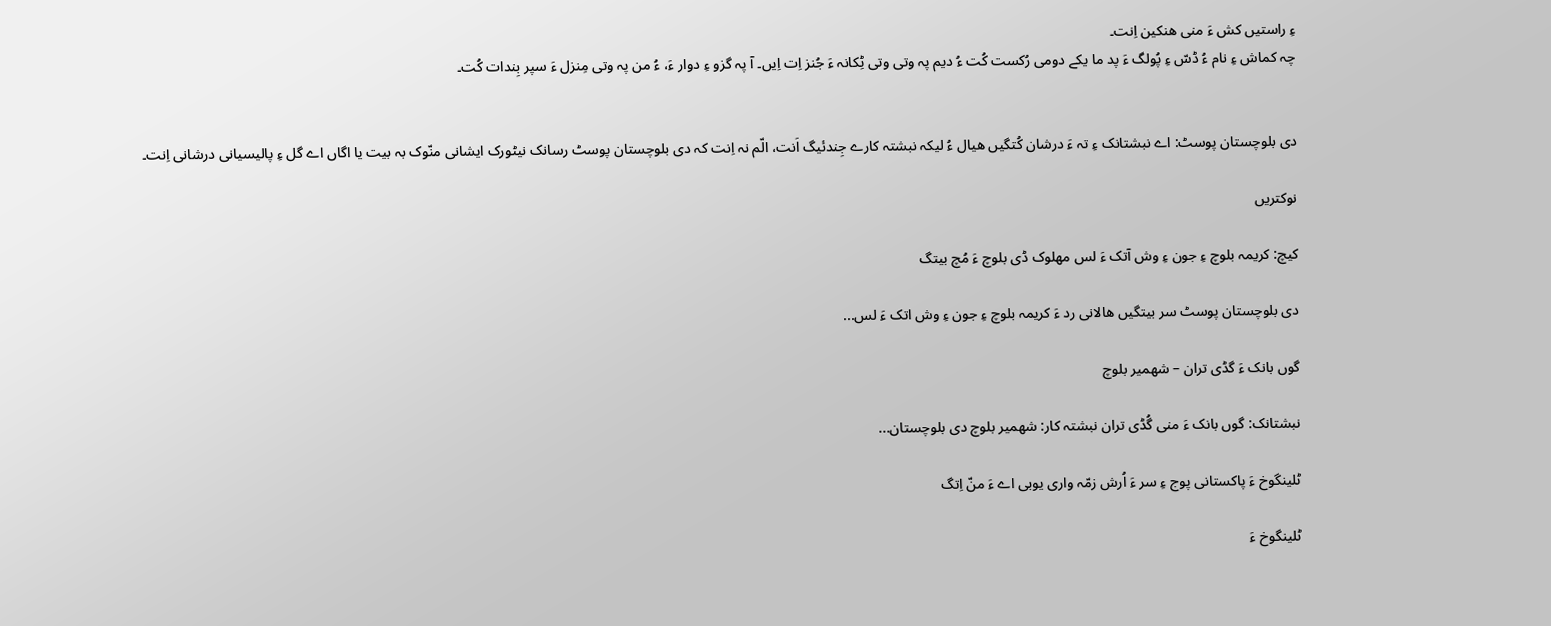ءِ راستیں کش ءَ منی ھنکین اِنت۔
چہ کماش ءِ نام ءُ ڈسّ ءِ پُولگ ءَ پد ما یکے دومی رُکست کُت ءُ دیم پہ وتی وتی ٹِکانہ ءَ جُنز اِت اِیں۔ آ پہ گزو ءِ دوار ءَ، ءُ من پہ وتی مِنزل ءَ سپر بِندات کُت۔


دی بلوچستان پوسٹ: اے نبشتانک ءِ تہ ءَ درشان کُتگیں ھیال ءُ لیکہ نبشتہ کارے جِندئیگ اَنت، الّم نہ اِنت کہ دی بلوچستان پوسٹ رسانک نیٹورک ایشانی منّوک بہ بیت یا اگاں اے گل ءِ پالیسیانی درشانی اِنت۔

نوکتریں

کیچ: کریمہ بلوچ ءِ جون ءِ وش آتک ءَ لس مھلوک ڈی بلوچ ءَ مُچ بیتگ

دی بلوچستان پوسٹ سر بیتگیں ھالانی رد ءَ کریمہ بلوچ ءِ جون ءِ وش اتک ءَ لس...

گوں بانک ءَ گڈی تران – شھمیر بلوچ

نبشتانک: گوں بانک ءَ منی گُڈی تران نبشتہ کار: شھمیر بلوچ دی بلوچستان...

ٹلینگوخ ءَ پاکستانی پوج ءِ سر ءَ اُرش زمّہ واری یوبی اے ءَ منّ اِتگ

ٹلینگوخ ءَ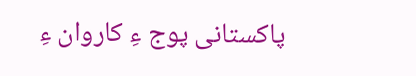پاکستانی پوج ءِ کاروان ءِ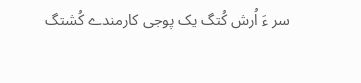سر ءَ اُرش کُتگ یک پوجی کارمندے کُشتگ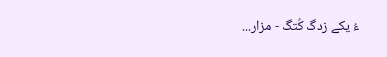ءُ یکے زدگ کُتگ - مزار...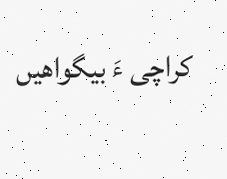کراچی ءَ بیگواھیں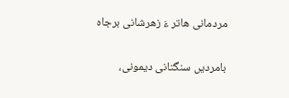مردمانی ھاتر ءَ زھرشانی برجاہ

بامردیں سنگتانی دیمونی،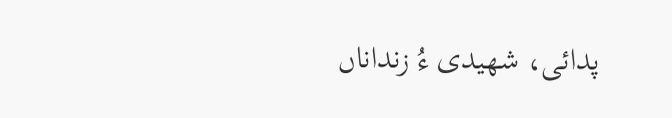پدائی، شھیدی ءُ زنداناں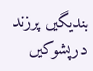بندیگیں پرزند درپشوکیں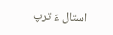استال ءَ ترپ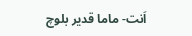اَنت- ماما قدیر بلوچ